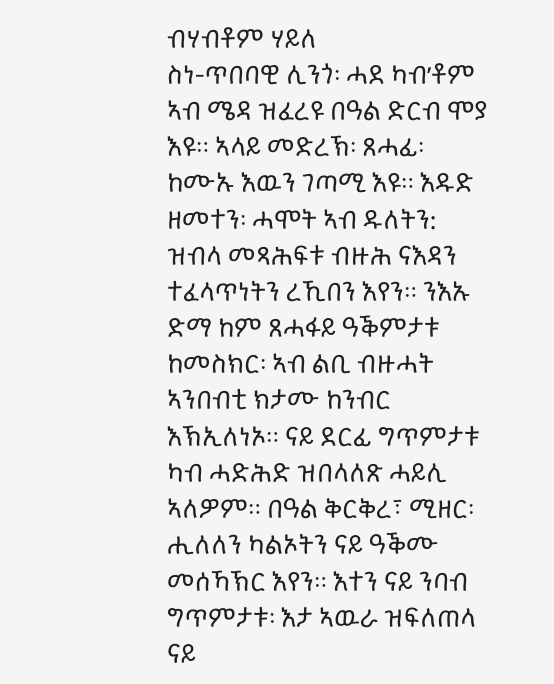ብሃብቶም ሃይለ
ስነ-ጥበባዊ ሊንጎ፡ ሓደ ካብ’ቶም ኣብ ሜዳ ዝፈረዩ በዓል ድርብ ሞያ እዩ። ኣላይ መድረኽ፡ ጸሓፊ፡ ከሙኡ እዉን ገጣሚ እዩ። እዱድ ዘመተን፡ ሓሞት ኣብ ዱለትን: ዝብላ መጻሕፍቱ ብዙሕ ናእዳን ተፈላጥነትን ረኺበን እየን። ንእኡ ድማ ከም ጸሓፋይ ዓቕምታቱ ከመስክር፡ ኣብ ልቢ ብዙሓት ኣንበብቲ ክታሙ ከንብር እኽኢለነኦ። ናይ ደርፊ ግጥምታቱ ካብ ሓድሕድ ዝበላለጽ ሓይሊ ኣለዎም። በዓል ቅርቅረ፣ ሚዘር፡ ሒለለን ካልኦትን ናይ ዓቕሙ መሰኻኽር እየን። እተን ናይ ንባብ ግጥምታቱ፡ እታ ኣዉራ ዝፍለጠላ ናይ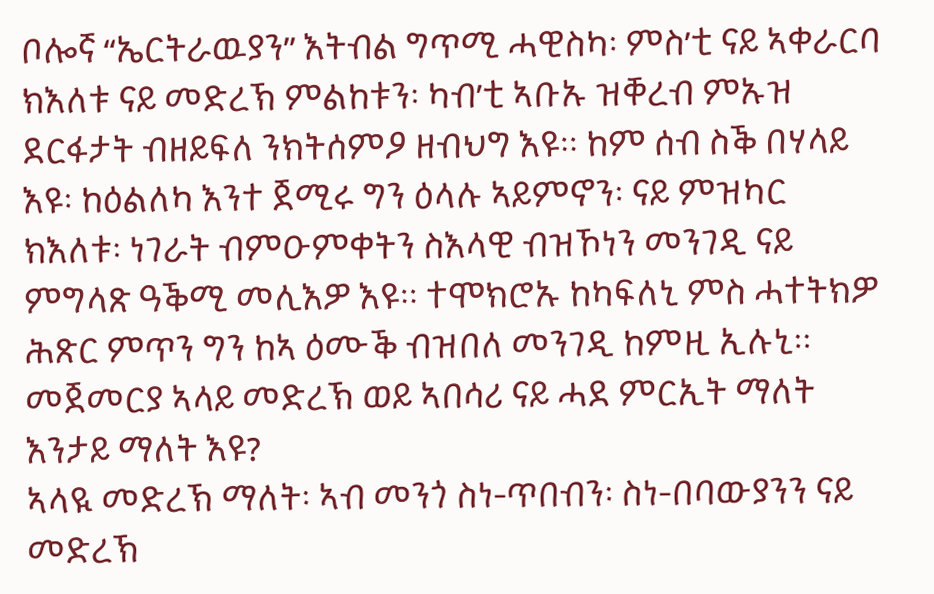ቦሎኛ “ኤርትራዉያን” እትብል ግጥሚ ሓዊስካ፡ ምስ’ቲ ናይ ኣቀራርባ ክእለቱ ናይ መድረኽ ምልከቱን፡ ካብ’ቲ ኣቡኡ ዝቐረብ ምኡዝ ደርፋታት ብዘይፍለ ንክትሰምዖ ዘብህግ እዩ። ከም ሰብ ስቕ በሃላይ እዩ፡ ከዕልለካ እንተ ጀሚሩ ግን ዕላሉ ኣይምኖን፡ ናይ ምዝካር ክእለቱ፡ ነገራት ብምዑምቀትን ስእላዊ ብዝኾነን መንገዲ ናይ ምግላጽ ዓቕሚ መሊእዎ እዩ። ተሞክሮኡ ከካፍለኒ ምስ ሓተትክዎ ሕጽር ምጥን ግን ከኣ ዕሙቕ ብዝበለ መንገዲ ከምዚ ኢሉኒ።
መጀመርያ ኣላይ መድረኽ ወይ ኣበሳሪ ናይ ሓደ ምርኢት ማለት እንታይ ማለት እዩ?
ኣላዪ መድረኽ ማለት፡ ኣብ መንጎ ስነ-ጥበብን፡ ስነ-በባውያንን ናይ መድረኽ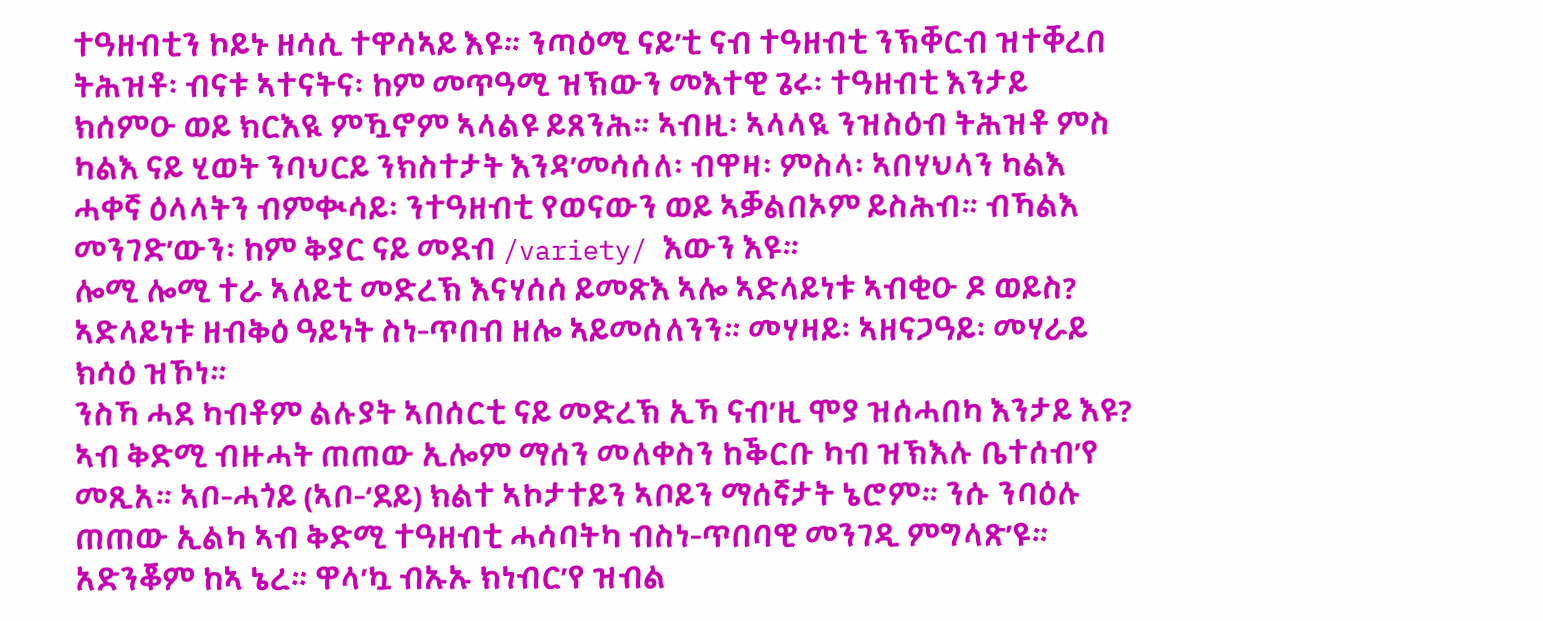ተዓዘብቲን ኮይኑ ዘሳሲ ተዋሳኣይ እዩ። ንጣዕሚ ናይ’ቲ ናብ ተዓዘብቲ ንኽቐርብ ዝተቐረበ ትሕዝቶ፡ ብናቱ ኣተናትና፡ ከም መጥዓሚ ዝኽውን መእተዊ ጌሩ፡ ተዓዘብቲ እንታይ ክሰምዑ ወይ ክርእዪ ምዃኖም ኣላልዩ ይጸንሕ። ኣብዚ፡ ኣላላዪ ንዝስዕብ ትሕዝቶ ምስ ካልእ ናይ ሂወት ንባህርይ ንክስተታት እንዳ’መሳሰለ፡ ብዋዛ፡ ምስላ፡ ኣበሃህላን ካልእ ሓቀኛ ዕላላትን ብምቊሳይ፡ ንተዓዘብቲ የወናውን ወይ ኣቓልበኦም ይስሕብ። ብኻልእ መንገድ’ውን፡ ከም ቅያር ናይ መደብ /variety/ እውን እዩ።
ሎሚ ሎሚ ተራ ኣለይቲ መድረኽ እናሃሰሰ ይመጽእ ኣሎ ኣድላይነቱ ኣብቂዑ ዶ ወይስ?
ኣድላይነቱ ዘብቅዕ ዓይነት ስነ-ጥበብ ዘሎ ኣይመሰለንን። መሃዛይ፡ ኣዘናጋዓይ፡ መሃራይ ክሳዕ ዝኾነ።
ንስኻ ሓደ ካብቶም ልሉያት ኣበሰርቲ ናይ መድረኽ ኢኻ ናብ’ዚ ሞያ ዝሰሓበካ እንታይ እዩ?
ኣብ ቅድሚ ብዙሓት ጠጠው ኢሎም ማሰን መለቀስን ከቕርቡ ካብ ዝኽእሉ ቤተሰብ’የ መጺአ። ኣቦ-ሓጎይ (ኣቦ-‘ደይ) ክልተ ኣኮታተይን ኣቦይን ማሰኛታት ኔሮም። ንሱ ንባዕሉ ጠጠው ኢልካ ኣብ ቅድሚ ተዓዘብቲ ሓሳባትካ ብስነ-ጥበባዊ መንገዲ ምግላጽ’ዩ። አድንቖም ከኣ ኔረ። ዋላ’ኳ ብኡኡ ክነብር’የ ዝብል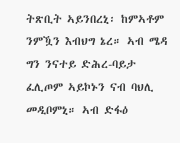ትጽቢት ኣይንበረኒ፡ ከምኣቶም ንምዃን እብህግ ኔረ። ኣብ ሜዳ ግን ንናተይ ድሕረ-ባይታ ፈሊጦም ኣይኮኑን ናብ ባህሊ መዲቦምኒ። ኣብ ድፋዕ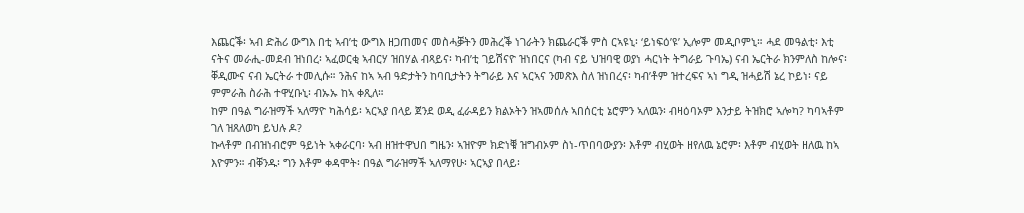እጨርቕ፡ ኣብ ድሕሪ ውግእ በቲ ኣብ’ቲ ውግእ ዘጋጠመና መስሓቓትን መሕረቕ ነገራትን ክጨራርቕ ምስ ርኣዩኒ፡ ‘ይነፍዕ’ዩ’ ኢሎም መዲቦምኒ። ሓደ መዓልቲ፡ እቲ ናትና መራሒ-መደብ ዝነበረ፡ ኣፈወርቂ ኣብርሃ ዝበሃል ብጻይና፡ ካብ’ቲ ገይሽናዮ ዝነበርና (ካብ ናይ ህዝባዊ ወያነ ሓርነት ትግራይ ጉባኤ) ናብ ኤርትራ ክንምለስ ከሎና፡ ቐዲሙና ናብ ኤርትራ ተመሊሱ። ንሕና ከኣ ኣብ ዓድታትን ከባቢታትን ትግራይ እና ኣርኣና ንመጽእ ስለ ዝነበረና፡ ካብ’ቶም ዝተረፍና ኣነ ግዲ ዝሓይሽ ኔረ ኮይነ፡ ናይ ምምራሕ ስራሕ ተዋሂቡኒ፡ ብኡኡ ከኣ ቀጺለ።
ከም በዓል ግራዝማች ኣለማዮ ካሕሳይ፡ ኣርኣያ በላይ ጀንደ ወዲ ፈራዳይን ክልኦትን ዝኣመሰሉ ኣበሰርቲ ኔሮምን ኣለዉን፡ ብዛዕባኦም እንታይ ትዝክሮ ኣሎካ? ካባኣቶም ገለ ዝጸለወካ ይህሉ ዶ?
ኩላቶም በብዝነብሮም ዓይነት ኣቀራርባ፡ ኣብ ዘዝተዋህበ ግዜን፡ ኣዝዮም ክድነቑ ዝግብኦም ስነ-ጥበባውያን፡ እቶም ብሂወት ዘየለዉ ኔሮም፡ እቶም ብሂወት ዘለዉ ከኣ እዮምን። ብቐንዱ፡ ግን እቶም ቀዳሞት፡ በዓል ግራዝማች ኣለማየሁ፡ ኣርኣያ በላይ፡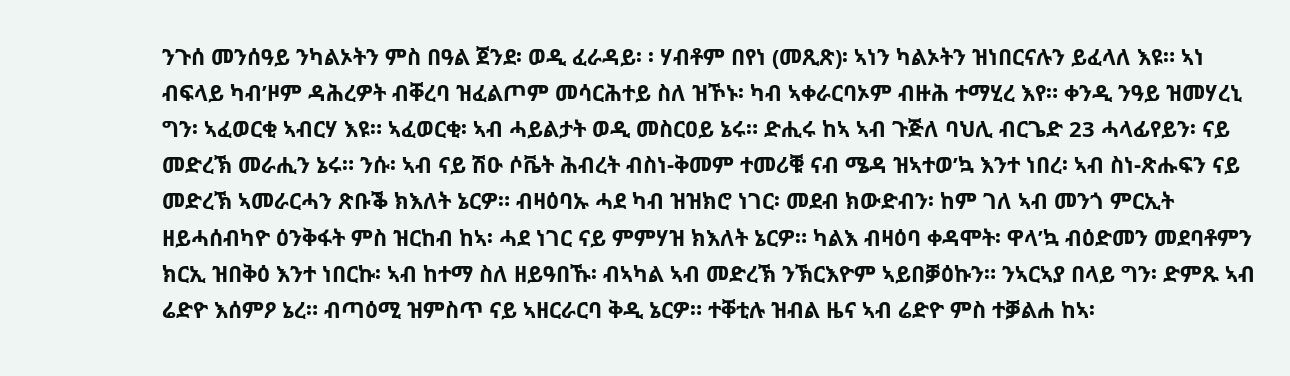ንጉሰ መንሰዓይ ንካልኦትን ምስ በዓል ጀንደ፡ ወዲ ፈራዳይ፡ ፡ ሃብቶም በየነ (መጺጽ)፡ ኣነን ካልኦትን ዝነበርናሉን ይፈላለ እዩ። ኣነ ብፍላይ ካብ’ዞም ዳሕረዎት ብቐረባ ዝፈልጦም መሳርሕተይ ስለ ዝኾኑ፡ ካብ ኣቀራርባኦም ብዙሕ ተማሂረ እየ። ቀንዲ ንዓይ ዝመሃረኒ ግን፡ ኣፈወርቂ ኣብርሃ እዩ። ኣፈወርቂ፡ ኣብ ሓይልታት ወዲ መስርዐይ ኔሩ። ድሒሩ ከኣ ኣብ ጉጅለ ባህሊ ብርጌድ 23 ሓላፊየይን፡ ናይ መድረኽ መራሒን ኔሩ። ንሱ፡ ኣብ ናይ ሽዑ ሶቬት ሕብረት ብስነ-ቅመም ተመሪቑ ናብ ሜዳ ዝኣተወ’ኳ እንተ ነበረ፡ ኣብ ስነ-ጽሑፍን ናይ መድረኽ ኣመራርሓን ጽቡቕ ክእለት ኔርዎ። ብዛዕባኡ ሓደ ካብ ዝዝክሮ ነገር፡ መደብ ክውድብን፡ ከም ገለ ኣብ መንጎ ምርኢት ዘይሓሰብካዮ ዕንቅፋት ምስ ዝርከብ ከኣ፡ ሓደ ነገር ናይ ምምሃዝ ክእለት ኔርዎ። ካልእ ብዛዕባ ቀዳሞት፡ ዋላ’ኳ ብዕድመን መደባቶምን ክርኢ ዝበቅዕ እንተ ነበርኩ፡ ኣብ ከተማ ስለ ዘይዓበኹ፡ ብኣካል ኣብ መድረኽ ንኽርእዮም ኣይበቓዕኩን። ንኣርኣያ በላይ ግን፡ ድምጹ ኣብ ሬድዮ እሰምዖ ኔረ። ብጣዕሚ ዝምስጥ ናይ ኣዘርራርባ ቅዲ ኔርዎ። ተቐቲሉ ዝብል ዜና ኣብ ሬድዮ ምስ ተቓልሐ ከኣ፡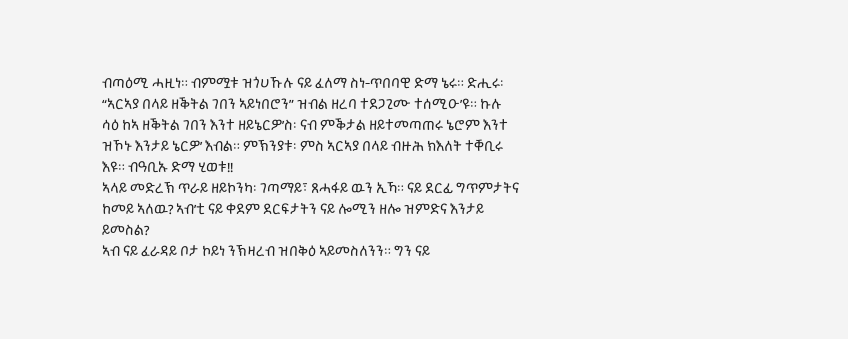ብጣዕሚ ሓዚነ። ብምሟቱ ዝጎሀኹሉ ናይ ፈለማ ስነ-ጥበባዊ ድማ ኔሩ። ድሒሩ፡ “ኣርኣያ በላይ ዘቕትል ገበን ኣይነበሮን” ዝብል ዘረባ ተደጋጊሙ ተሰሚዑ’ዩ። ኩሉ ሳዕ ከኣ ዘቕትል ገበን እንተ ዘይኔርዎ’ስ፡ ናብ ምቕታል ዘይተመጣጠሩ ኔሮም እንተ ዝኾኑ እንታይ ኔርዎ’ እብል። ምኽንያቱ፡ ምስ ኣርኣያ በላይ ብዙሕ ክእለት ተቐቢሩ እዩ። ብዓቢኡ ድማ ሂወቱ!!
ኣላይ መድረኽ ጥራይ ዘይኮንካ፡ ገጣማይ፣ ጸሓፋይ ዉን ኢኻ። ናይ ደርፊ ግጥምታትና ከመይ ኣለዉ? ኣብ’ቲ ናይ ቀደም ደርፍታትን ናይ ሎሚን ዘሎ ዝምድና እንታይ ይመስል?
ኣብ ናይ ፈራዳይ ቦታ ኮይነ ንኽዛረብ ዝበቅዕ ኣይመስለንን። ግን ናይ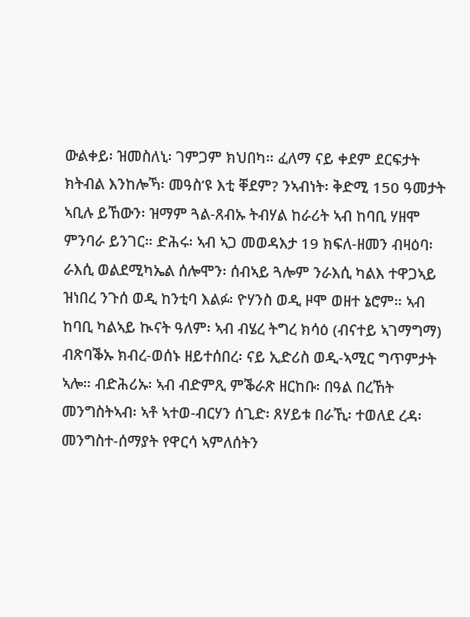ውልቀይ፡ ዝመስለኒ፡ ገምጋም ክህበካ። ፈለማ ናይ ቀደም ደርፍታት ክትብል እንከሎኻ፡ መዓስ’ዩ እቲ ቐደም? ንኣብነት፡ ቅድሚ 150 ዓመታት ኣቢሉ ይኸውን፡ ዝማም ጓል-ጸብኡ ትብሃል ከራሪት ኣብ ከባቢ ሃዘሞ ምንባራ ይንገር። ድሕሩ፡ ኣብ ኣጋ መወዳእታ 19 ክፍለ-ዘመን ብዛዕባ፡ ራእሲ ወልደሚካኤል ሰሎሞን፡ ሰብኣይ ጓሎም ንራእሲ ካልእ ተዋጋኣይ ዝነበረ ንጉሰ ወዲ ከንቲባ እልፉ፡ ዮሃንስ ወዲ ዞሞ ወዘተ ኔሮም። ኣብ ከባቢ ካልኣይ ኲናት ዓለም፡ ኣብ ብሄረ ትግረ ክሳዕ (ብናተይ ኣገማግማ) ብጽባቕኡ ክብረ-ወሰኑ ዘይተሰበረ፡ ናይ ኢድሪስ ወዲ-ኣሚር ግጥምታት ኣሎ። ብድሕሪኡ፡ ኣብ ብድምጺ ምቕራጽ ዘርከቡ፡ በዓል በረኸት መንግስትኣብ፡ ኣቶ ኣተወ-ብርሃን ሰጊድ፡ ጸሃይቱ በራኺ፡ ተወለደ ረዳ፡ መንግስተ-ሰማያት የዋርሳ ኣምለሰትን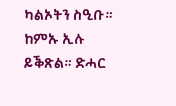ካልኦትን ስዒቡ። ከምኡ ኢሉ ይቕጽል። ድሓር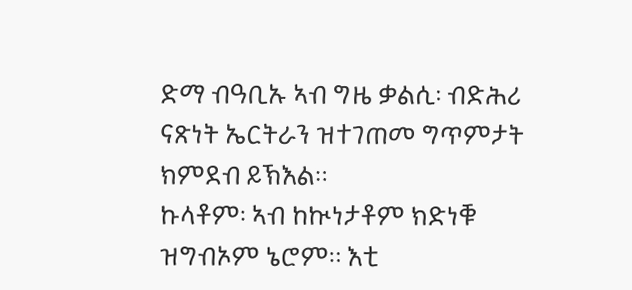ድማ ብዓቢኡ ኣብ ግዜ ቃልሲ፡ ብድሕሪ ናጽነት ኤርትራን ዝተገጠመ ግጥምታት ክምደብ ይኽእል።
ኩላቶም፡ ኣብ ከኲነታቶም ክድነቑ ዝግብኦም ኔሮም። እቲ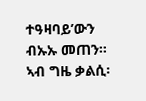ተዓዛባይ’ውን ብኡኡ መጠን። ኣብ ግዜ ቃልሲ፡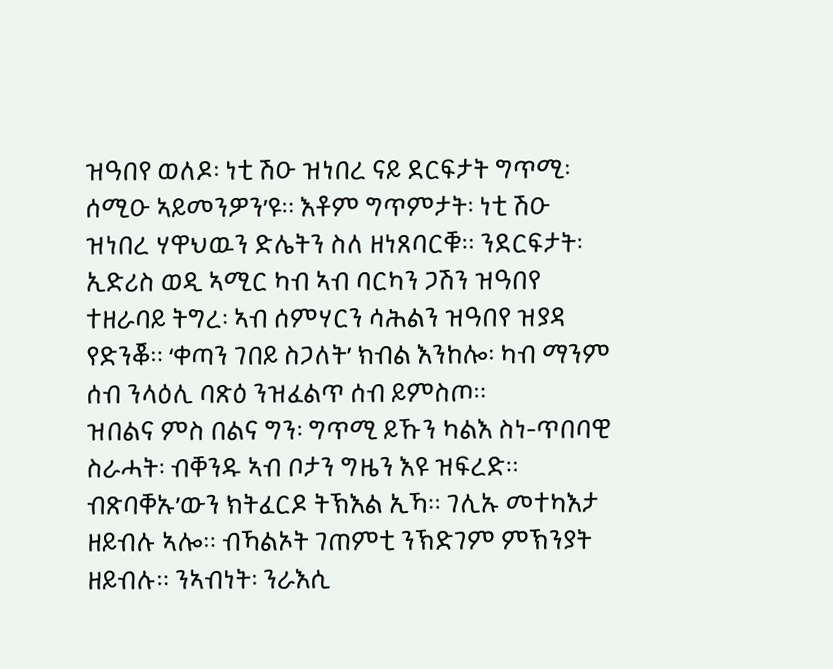ዝዓበየ ወለዶ፡ ነቲ ሽዑ ዝነበረ ናይ ደርፍታት ግጥሚ፡ ሰሚዑ ኣይመንዎን’ዩ። እቶም ግጥምታት፡ ነቲ ሽዑ ዝነበረ ሃዋህዉን ድሌትን ስለ ዘነጸባርቑ። ንደርፍታት፡ ኢድሪስ ወዲ ኣሚር ካብ ኣብ ባርካን ጋሽን ዝዓበየ ተዘራባይ ትግረ፡ ኣብ ሰምሃርን ሳሕልን ዝዓበየ ዝያዳ የድንቖ። ‘ቀጣን ገበይ ስጋለት’ ክብል እንከሎ፡ ካብ ማንም ሰብ ንላዕሊ ባጽዕ ንዝፈልጥ ሰብ ይምስጦ።
ዝበልና ምስ በልና ግን፡ ግጥሚ ይኹን ካልእ ስነ-ጥበባዊ ስራሓት፡ ብቐንዱ ኣብ ቦታን ግዜን እዩ ዝፍረድ። ብጽባቐኡ’ውን ክትፈርዶ ትኽእል ኢኻ። ገሊኡ መተካእታ ዘይብሉ ኣሎ። ብኻልኦት ገጠምቲ ንኽድገም ምኽንያት ዘይብሉ። ንኣብነት፡ ንራእሲ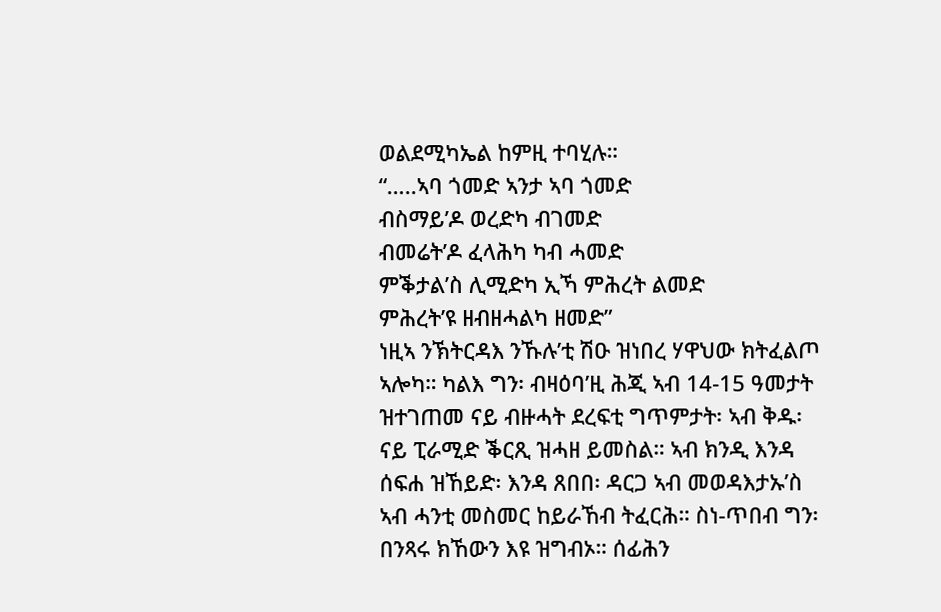ወልደሚካኤል ከምዚ ተባሂሉ።
“…..ኣባ ጎመድ ኣንታ ኣባ ጎመድ
ብስማይ’ዶ ወረድካ ብገመድ
ብመሬት’ዶ ፈላሕካ ካብ ሓመድ
ምቕታል’ስ ሊሚድካ ኢኻ ምሕረት ልመድ
ምሕረት’ዩ ዘብዘሓልካ ዘመድ”
ነዚኣ ንኽትርዳእ ንኹሉ’ቲ ሽዑ ዝነበረ ሃዋህው ክትፈልጦ ኣሎካ። ካልእ ግን፡ ብዛዕባ’ዚ ሕጂ ኣብ 14-15 ዓመታት ዝተገጠመ ናይ ብዙሓት ደረፍቲ ግጥምታት፡ ኣብ ቅዱ፡ ናይ ፒራሚድ ቕርጺ ዝሓዘ ይመስል። ኣብ ክንዲ እንዳ ሰፍሐ ዝኸይድ፡ እንዳ ጸበበ፡ ዳርጋ ኣብ መወዳእታኡ’ስ ኣብ ሓንቲ መስመር ከይራኸብ ትፈርሕ። ስነ-ጥበብ ግን፡ በንጻሩ ክኸውን እዩ ዝግብኦ። ሰፊሕን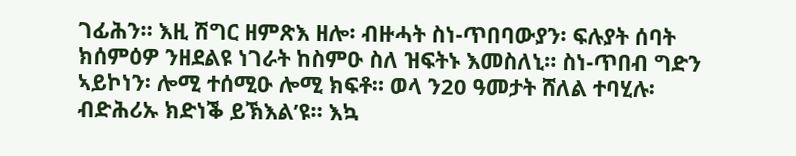ገፊሕን። እዚ ሽግር ዘምጽእ ዘሎ፡ ብዙሓት ስነ-ጥበባውያን፡ ፍሉያት ሰባት ክሰምዕዎ ንዘደልዩ ነገራት ከስምዑ ስለ ዝፍትኑ እመስለኒ። ስነ-ጥበብ ግድን ኣይኮነን፡ ሎሚ ተሰሚዑ ሎሚ ክፍቶ። ወላ ን20 ዓመታት ሸለል ተባሂሉ፡ ብድሕሪኡ ክድነቕ ይኽእል’ዩ። እኳ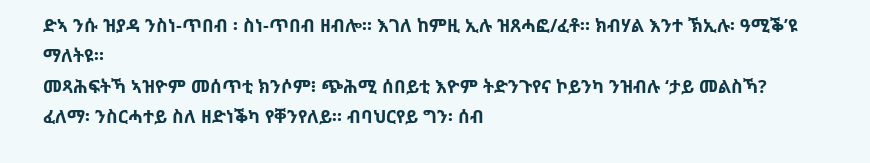ድኣ ንሱ ዝያዳ ንስነ-ጥበብ ፡ ስነ-ጥበብ ዘብሎ። እገለ ከምዚ ኢሉ ዝጸሓፎ/ፈቶ። ክብሃል እንተ ኽኢሉ፡ ዓሚቕ’ዩ ማለትዩ።
መጻሕፍትኻ ኣዝዮም መሰጥቲ ክንሶም፧ ጭሕሚ ሰበይቲ እዮም ትድንጉየና ኮይንካ ንዝብሉ ‘ታይ መልስኻ?
ፈለማ፡ ንስርሓተይ ስለ ዘድነቕካ የቐንየለይ። ብባህርየይ ግን፡ ሰብ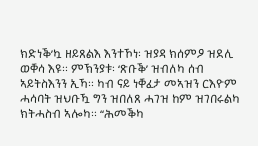ክድነቕ’ኳ ዘይጸልእ እንተኾነ፡ ዝያዳ ክሰምዖ ዝደሊ ወቐሳ እዩ። ምኽንያቱ፡ ‘ጽቡቕ’ ዝብለካ ሰብ ኣይትስእንን ኢኻ። ካብ ናይ ነቐፈታ መኣዝን ርእዮም ሓሳባት ዝህቡዃ ግን ዝበለጸ ሓገዝ ከም ዝገበሩልካ ክትሓስብ ኣሎካ። “ሕመቕካ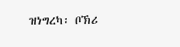ዝነግረካ፡ ቦኽሪ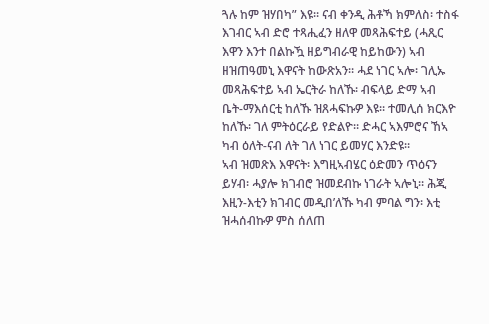ጓሉ ከም ዝሃበካ” እዩ። ናብ ቀንዲ ሕቶኻ ክምለስ፡ ተስፋ እገብር ኣብ ድሮ ተጻሒፈን ዘለዋ መጻሕፍተይ (ሓጺር እዋን እንተ በልኩዃ ዘይግብራዊ ከይከውን) ኣብ ዘዝጠዓመኒ እዋናት ከውጽአን። ሓደ ነገር ኣሎ፡ ገሊኡ መጻሕፍተይ ኣብ ኤርትራ ከለኹ፡ ብፍላይ ድማ ኣብ ቤት-ማእሰርቲ ከለኹ ዝጸሓፍኩዎ እዩ። ተመሊሰ ክርእዮ ከለኹ፡ ገለ ምትዕርራይ የድልዮ። ድሓር ኣእምሮና ኸኣ ካብ ዕለት-ናብ ለት ገለ ነገር ይመሃር እንድዩ።
ኣብ ዝመጽእ እዋናት፡ እግዚኣብሄር ዕድመን ጥዕናን ይሃብ፡ ሓያሎ ክገብሮ ዝመደብኩ ነገራት ኣሎኒ። ሕጂ እዚን-እቲን ክገብር መዲበ’ለኹ ካብ ምባል ግን፡ እቲ ዝሓሰብኩዎ ምስ ሰለጠ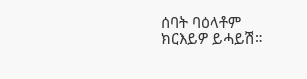ሰባት ባዕላቶም ክርእይዎ ይሓይሽ።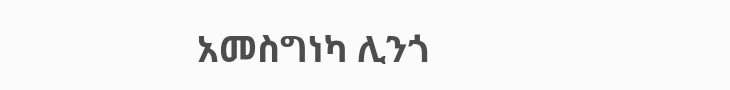አመስግነካ ሊንጎ